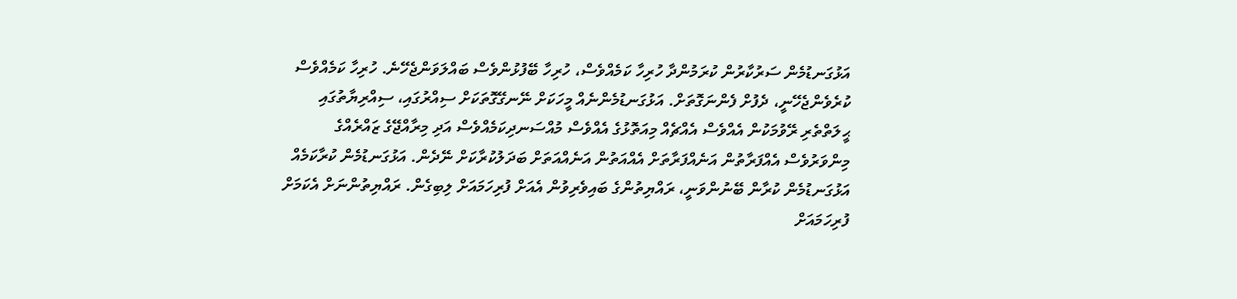އަޅުގަނޑުމެން ސަރުކާރުން ކުރަމުންދާ ހުރިހާ ކަމެއްވެސް، ހުރިހާ ބޭފުޅުންވެސް ބައްލަވަންޖެހޭނެ. ހުރިހާ ކަމެއްވެސް ކުރެވެންޖެހޭނީ، ދެފުށް ފެންނަގޮތަށް. އަޅުގަނޑުމެންނެއް މީހަކަށް ނޭނގޭގޮތަކަށް ސިއްރުގައި، ސިއްރިޔާތުގައި ޙީލަތްތެރި ރޭވުމަކުން އެއްވެސް އެއްޗެއް މިއަތޮޅުގެ އެއްވެސް މުއްސަނދިކަމެއްވެސް އަދި މިރާއްޖޭގެ ޒައްރެއްގެ މިންވަރުވެސް އެއްފަރާތުން އަނެއްފަރާތަށް އެއްއަތުން އަނެއްއަތަށް ބަދަލުކުރާކަށް ނޭދެން. އަޅުގަނޑުމެން ކުރާކަމެއް އަޅުގަނޑުމެން ކުރާން ބޭނުންވަނީ، ރައްޔިތުންގެ ބައިވެރިވުން އެއަށް ފުރިހަމައަށް ލިބިގެން. ރައްޔިތުންނަށް އެކަމަށް ފުރިހަމައަށް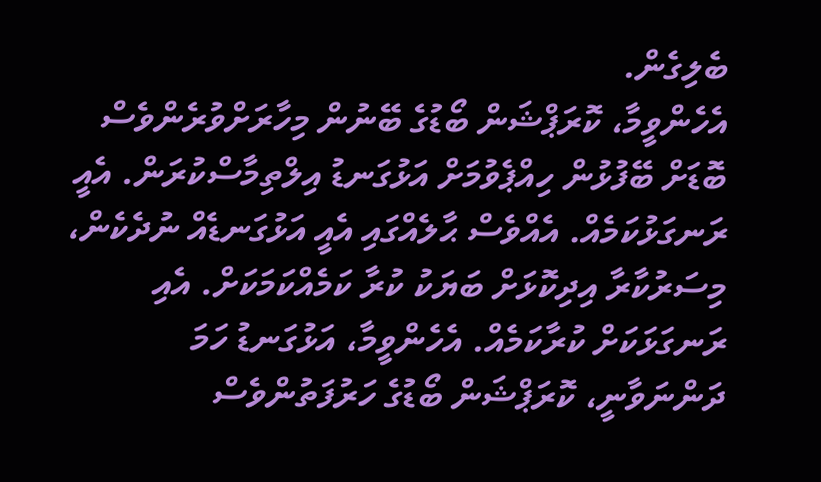ބެލިގެން.
އެހެންވީމާ، ކޮރަޕްޝަން ބޯޑުގެ ބޭނުން މިހާރަށްވުރެންވެސް ބޮޑަށް ބޭފުޅުން ހިއްޕެވުމަށް އަޅުގަނޑު އިލްތިމާސްކުރަން. އެއީ ރަނގަޅުކަމެއް. އެއްވެސް ޙާލެއްގައި އެއީ އަޅުގަނޑެއް ނުދެކެން، މިސަރުކާރާ އިދިކޮޅަށް ބަޔަކު ކުރާ ކަމެއްކަމަކަށް. އެއި ރަނގަޅަކަށް ކުރާކަމެއް. އެހެންވީމާ، އަޅުގަނޑު ހަމަ ދަންނަވާނީ، ކޮރަޕްޝަން ބޯޑުގެ ހަރުފަތުންވެސް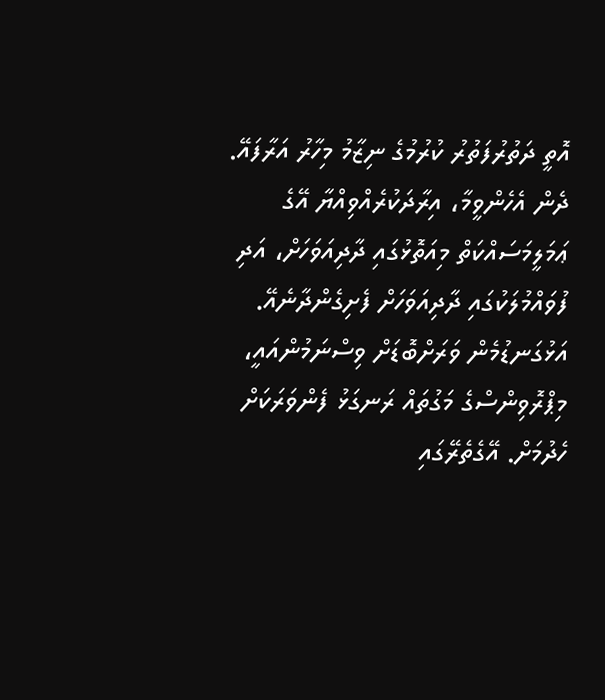އޮތީ ދަތުރުފަތުރު ކުރުމުގެ ނިޒާމު މިހާރު އަރާފައޭ. ދެން އެހެންވީމާ، އިރާދަކުރެއްވިއްޔާ އޭގެ ޢަމަލީމަސައްކަތް މިއަތޮޅުގައި ދާދިއަވަހަށް، އަދި ފުވައްމުލަކުގައި ދާދިއަވަހަށް ފެށިގެންދާނެއޭ.
އަޅުގަނޑުމެން ވަރަށްބޮޑަށް ވިސްނަމުންއައީ، މިޕްރޮވިންސްގެ މަގުތައް ރަނގަޅު ފެންވަރަކަށް ހެދުމަށް. އޭގެތެރޭގައި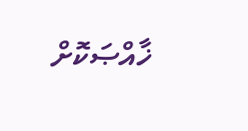ޚާއްޞަކޮށް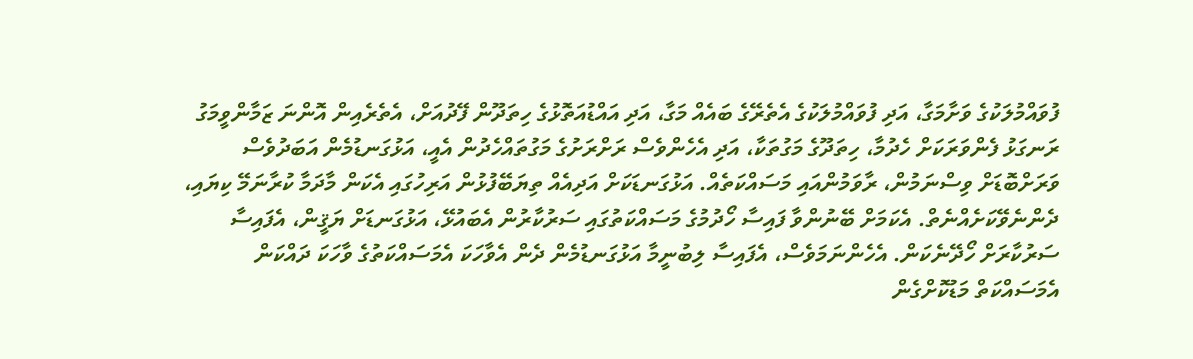ފުވައްމުލަކުގެ ވަށާމަގާ، އަދި ފުވައްމުލަކުގެ އެތެރޭގެ ބައެއް މަގާ، އަދި އައްޑުއަތޮޅުގެ ހިތަދޫން ފޭދުއަށް، އެތެރެއިން އޮންނަ ޒަމާންވީމަގު ރަނގަޅު ފެންވަރަކަށް ހެދުމާ، ހިތަދޫގެ މަގުތަކާ، އަދި އެހެންވެސް ރަށްރަށުގެ މަގުތައްހެދުން އެއީ، އަޅުގަނޑުމެން އަބަދުވެސް ވަރަށްބޮޑަށް ވިސްނަމުން، ރާވަމުންއައި މަސައްކަތެއް. އަޅުގަނޑަކަށް އަދިއެއް ތިޔަބޭފުޅުން އަރިހުގައި އެކަން މާދަމާ ކުރާނަމޭ ކިޔައި، ދެންނެވޭކަށެއްނެތް. އެކަމަށް ބޭނުންވާ ފައިސާ ހޯދުމުގެ މަސައްކަތުގައި ސަރުކާރުން އެބައުޅޭ، އަޅުގަނޑަށް ޔަޤީން، އެފައިސާ ސަރުކާރަށް ހޯދޭނެކަން. އެހެންނަމަވެސް، އެފައިސާ ލިބުނީމާ އަޅުގަނޑުމެން ދެން އެވާހަކަ އެމަސައްކަތުގެ ވާހަކަ ދައްކަން އެމަސައްކަތް މަޑުކޮށްގެން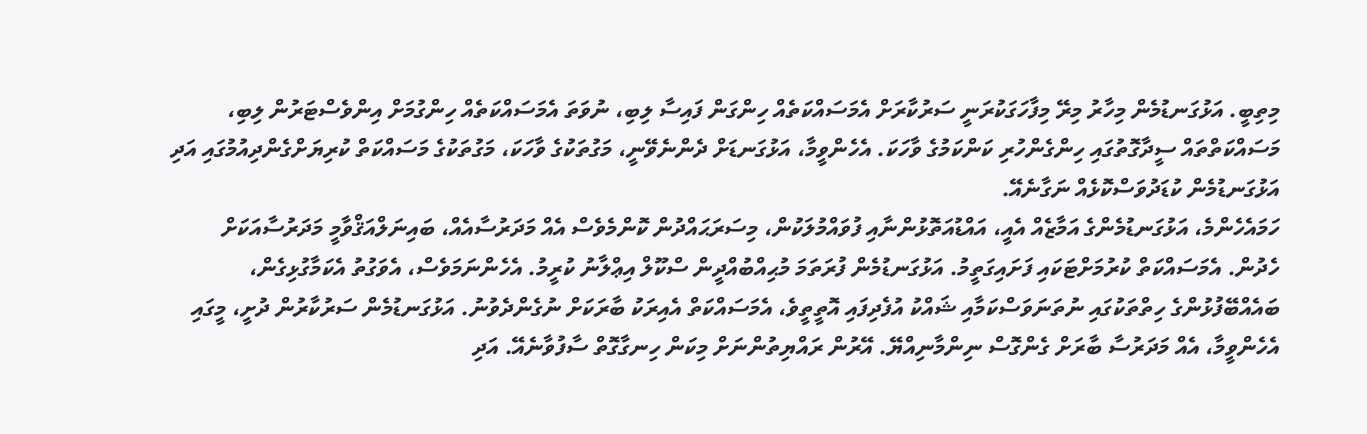މިތިބީ. އަޅުގަނޑުމެން މިހާރު މިރޭ މިފާހަގަކުރަނީ ސަރުކާރަށް އެމަސައްކަތެއް ހިންގަން ފައިސާ ލިބި، ނުވަތަ އެމަސައްކަތެއް ހިންގުމަށް އިންވެސްޓަރުން ލިބި، މަސައްކަތްތައް ސީދާގޮތުގައި ހިންގެންހުރި ކަންކަމުގެ ވާހަކަ. އެހެންވީމާ، އަޅުގަނޑަށް ދެންނެވޭނީ، މަގުތަކުގެ ވާހަކަ، މަގުތަކުގެ މަސައްކަތް ކުރިޔަށްގެންދިއުމުގައި އަދި އަޅުގަނޑުމެން ކުޑަދުވަސްކޮޅެއް ނަގާނެއޭ.
ހަމައެހެންމެ، އަޅުގަނޑުމެންގެ އަމާޒެއް އެއީ، އައްޑުއަތޮޅުންނާއި ފުވައްމުލަކުން، މިސަރަޙައްދުން ކޮންމެވެސް އެއް މަދަރުސާއެއް، ބައިނަލްއަޤްވާމީ މަދަރުސާއަކަށް ހެދުން. އެމަސައްކަތް ކުރުމަށްޓަކައި ފަށައިގަތީމު. އަޅުގަނޑުމެން ފުރަތަމަ މުޙިއްބުއްދީން ސްކޫލް އިޢްލާނު ކުރީމު. އެހެންނަމަވެސް، އެވަގުތު އެކަމާގުޅިގެން، ބައެއްބޭފުޅުންގެ ހިތްތަކުގައި ނުތަނަވަސްކަމާއި ޝައްކު އުފެދިފައި އޮތީތީވެ، އެމަސައްކަތް އެއިރަކު ބާރަކަށް ނުގެންދެވުނު. އަޅުގަނޑުމެން ސަރުކާރުން ދުށީ، މީގައި އެހެންވީމާ، އެއް މަދަރުސާ ބާރަށް ގެންގޮސް ނިންމާނިއްޔޭ. އޭރުން ރައްޔިތުންނަށް މިކަން ހިނގާގޮތް ސާފުވާނެއޭ. އަދި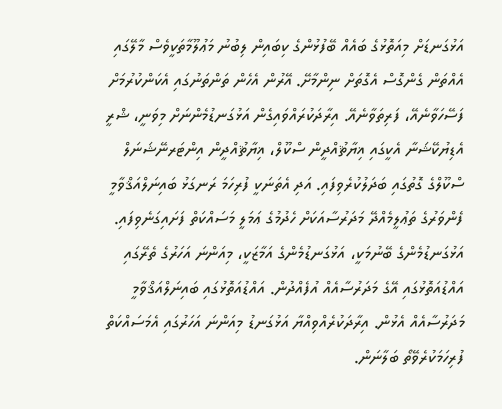އަޅުގަނޑަށް މިއަތޮޅުގެ ބައެއް ބޭފުޅުންގެ ކިބައިން ލިބުނު މަޢުލޫމާތަކީވެސް މާލޭގައި އެއްތަން ގެންގޮސް އެގޮތަށް ނިންމާށޭ. އޭރުން އެހެން ތަންތަނުގައި އެކަންކުރުމަށް ފަސޭހަވާނެއޭ، ފަރިތަވާނެއޭ. އިރާދަކުރައްވައިގެން އަޅުގަނޑުމެންނަށް މިވަނީ، ޝްރީ އެޑިޔުކޭޝަނާ އެކީގައި ޣިޔާޘުއްދީން ސްކޫލް، ޣިޔާޘުއްދީން އިންޓަރނޭޝަނަލް ސްކޫލްގެ ގޮތުގައި ބަދަލުކުރެވިފައި. އަދި އެތަނަކީ ފުރިހަމަ ރަނގަޅު ބައިނަލްއަޤްވާމީ ފެންވަރުގެ ތަޢުލީމެއްދޭ މަދަރުސާއަކަށް ހެދުމުގެ ޢަމަލީ މަސައްކަތް ފަށައިގަނެވިފައި. އަޅުގަނޑުމެންގެ ބޭނުމަކީ، އަޅުގަނޑުމެންގެ އަމާޒަކީ، މިއަންނަ އަހަރުގެ ތެރޭގައި އައްޑުއަތޮޅުގައި އޭގެ މަދަރުސާއެއް އުފެއްދުން. އައްޑުއަތޮޅުގައި ބައިނަލްއަޤްވާމީ މަދަރުސާއެއް އެޅުން. އިރާދަކުރެއްވިއްޔާ އަޅުގަނޑު މިއަންނަ އަހަރުގައި އެމަސައްކަތް ފުރިހަމަކުރެވޭތޯ ބަލާނަން.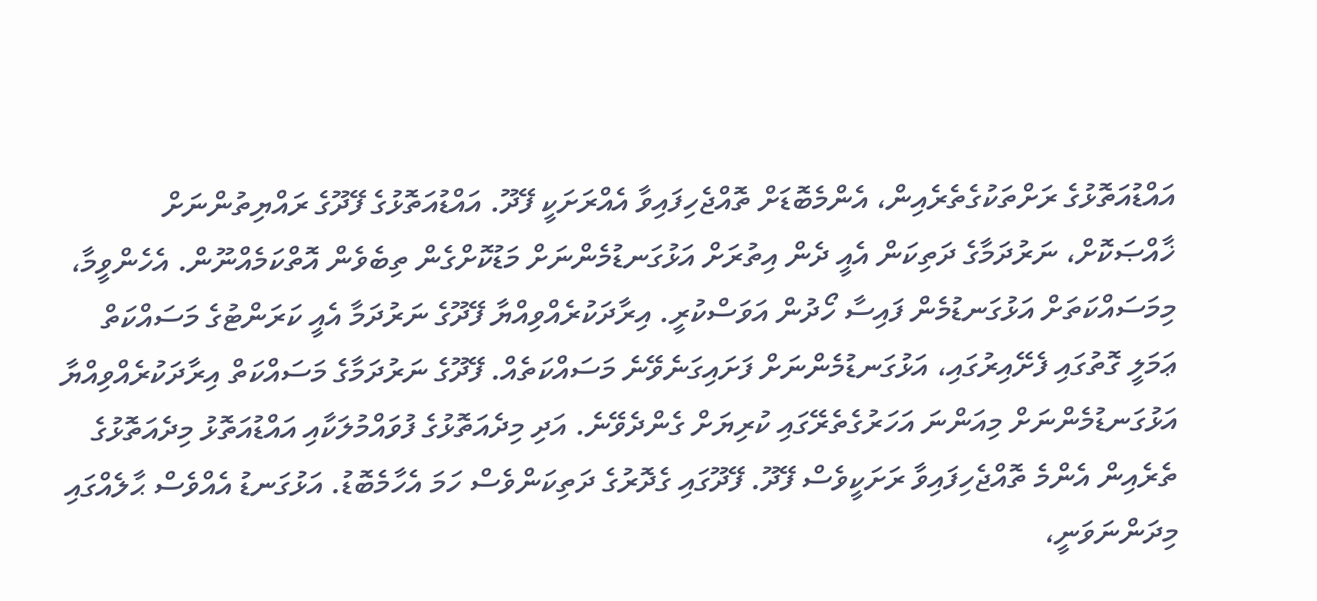އައްޑުއަތޮޅުގެ ރަށްތަކުގެތެރެއިން، އެންމެބޮޑަށް ތޮއްޖެހިފައިވާ އެއްރަށަކީ ފޭދޫ. އައްޑުއަތޮޅުގެ ފޭދޫގެ ރައްޔިތުންނަށް ޚާއްޞަކޮށް، ނަރުދަމާގެ ދަތިކަން އެއީ ދެން އިތުރަށް އަޅުގަނޑުމެންނަށް މަޑުކޮށްގެން ތިބެވެން އޮތްކަމެއްނޫން. އެހެންވީމާ، މިމަސައްކަތަށް އަޅުގަނޑުމެން ފައިސާ ހޯދުން އަވަސްކުރީ. އިރާދަކުރެއްވިއްޔާ ފޭދޫގެ ނަރުދަމާ އެއީ ކަރަންޓުގެ މަސައްކަތް ޢަމަލީ ގޮތުގައި ފެށޭއިރުގައި، އަޅުގަނޑުމެންނަށް ފަށައިގަނެވޭނެ މަސައްކަތެއް. ފޭދޫގެ ނަރުދަމާގެ މަސައްކަތް އިރާދަކުރެއްވިއްޔާ އަޅުގަނޑުމެންނަށް މިއަންނަ އަހަރުގެތެރޭގައި ކުރިޔަށް ގެންދެވޭނެ. އަދި މިދެއަތޮޅުގެ ފުވައްމުލަކާއި އައްޑުއަތޮޅު މިދެއަތޮޅުގެ ތެރެއިން އެންމެ ތޮއްޖެހިފައިވާ ރަށަކީވެސް ފޭދޫ. ފޭދޫގައި ގެދޮރުގެ ދަތިކަންވެސް ހަމަ އެހާމެބޮޑު. އަޅުގަނޑު އެއްވެސް ޙާލެއްގައި މިދަންނަވަނީ،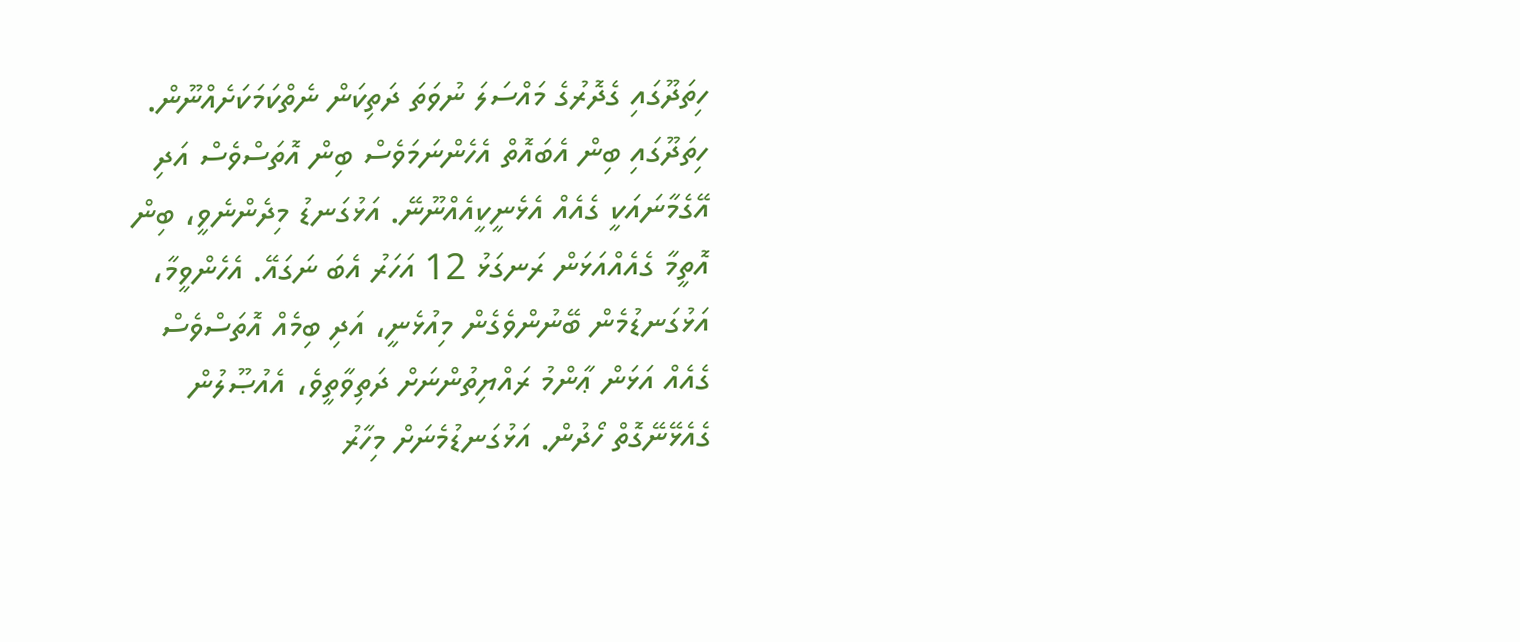ހިތަދޫގައި ގެދޮރުގެ މައްސަލަ ނުވަތަ ދަތިކަން ނެތްކަމަކަށެއްނޫން. ހިތަދޫގައި ބިން އެބައޮތް އެހެންނަމަވެސް ބިން އޮތަސްވެސް އަދި އޭގެމާނައަކީ ގެއެއް އެޅެނީކީއެއްނޫނޭ. އަޅުގަނޑު މިދެންނެވީ، ބިން އޮތީމާ ގެއެއްއަޅަން ރަނގަޅު 12 އަހަރު އެބަ ނަގައޭ. އެހެންވީމާ، އަޅުގަނޑުމެން ބޭނުންވެގެން މިއުޅެނީ، އަދި ބިމެއް އޮތަސްވެސް ގެއެއް އަޅަން ޢާންމު ރައްޔިތުންނަށް ދަތިވާތީވެ، އެއުޞޫލުން ގެއެޅޭނޭގޮތް ހޯދުން. އަޅުގަނޑުމެނަށް މިހާރު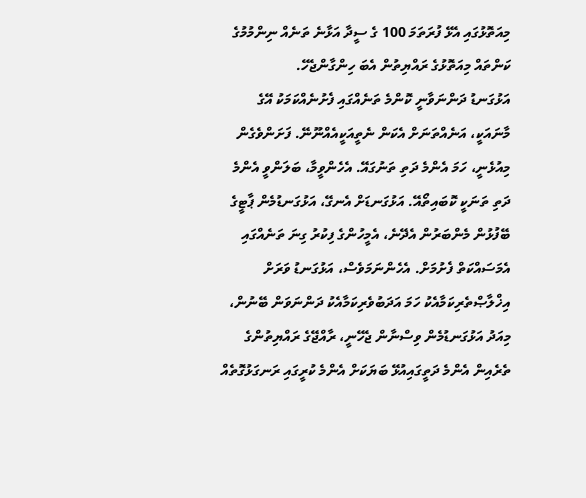މިއަތޮޅުގައި އެޅޭ ފުރަތަމަ 100 ގެ ސީދާ އަޅާނެ ތަނެއް ނިންމުމުގެ ކަންތައް މިއަތޮޅުގެ ރައްޔިތުން އެބަ ހިންގާންޖެހޭ.
އަޅުގަނޑު ދަންނަވާނީ ކޮންމެ ތަނެއްގައި ފެށުނެއްކަމަކު އޭގެ މާނައަކީ، އަނެއްތަނަށް އެކަން ނެތީއަކީއެއްނޫނޭ. ފަށަންވެގެން މިއުޅެނީ، ހަމަ އެންމެ ދަތި ތަނުގައޭ. އެހެންވީމާ، ބަލަންވީ އެންމެ ދަތި ތަނަކީ ކޮބައިތޯއޭ. އަޅުގަނޑަށް އެނގޭ، އަޅުގަނޑުމެން ޕާޓީގެ ބޭފުޅުން މެންބަރުން އެދޭނެ، އެމީހުންގެ ފިކުރު ގިނަ ތަނެއްގައި އެމަސައްކަތް ފެށުމަށް. އެހެންނަމަވެސް، އަޅުގަނޑު ވަރަށް އިޚްލާޞްތެރިކަމާއެކު ހަމަ އަދަބުވެރިކަމާއެކު ދަންނަވަން ބޭނުން، މިއަދު އަޅުގަނޑުމެން ވިސްނާން ޖެހޭނީ، ރާއްޖޭގެ ރައްޔިތުންގެ ތެރެއިން އެންމެ ދަތީގައިއުޅޭ ބަޔަކަށް އެންމެ ކުރީގައި ރަނގަޅުގޮތެއް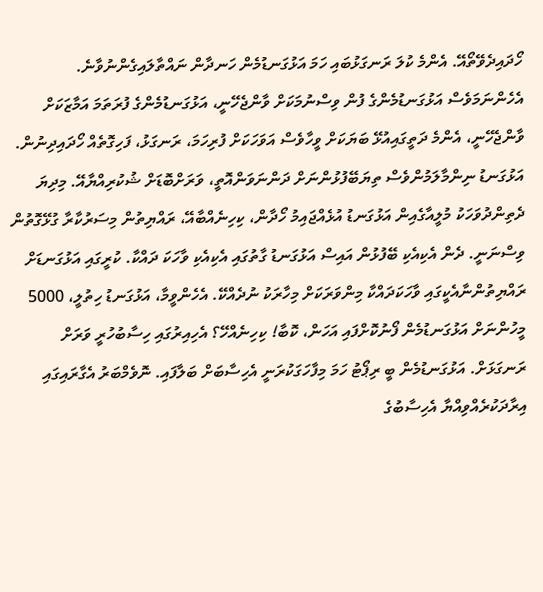ހޯދައިދެވޭތޯއޭ. އެންމެ ކުލަ ރަނގަޅުބައި ހަމަ އަޅުގަނޑުމެން ހަނދާން ނައްތާލައިގެންނުވާނެ. އެހެންނަމަވެސް އަޅުގަނޑުމެންގެ ފުން ވިސްނުމަކަށް ވާންޖެހޭނީ، އަޅުގަނޑުމެންގެ ފުރަތަމަ އަމާޒަކަށް ވާންޖެހޭނީ، އެންމެ ދަތީގައިއުޅޭ ބަޔަކަށް ވީހާވެސް އަވަހަކަށް ފުރިހަމަ، ރަނގަޅު، ފަހިގޮތެއް ހޯދައިދިނުން.
އަޅުގަނޑު ނިންމާލަމުންވެސް ތިޔަބޭފުޅުންނަށް ދަންނަވަންއޮތީ، ވަރަށްބޮޑަށް ޝުކުރިއްޔާއޭ. މިދިޔަ ދެތިންދުވަހަކު މުލީއާގެއިން އަޅުގަނޑު އުޅެއްޖައިމު ހޯދާން، ކިހިނެއްބާއޭ، ރައްޔިތުން މިސަރުކާރާ ގުޅޭގޮތުން ވިސްނަނީ. ދެން އެކިއެކި ބޭފުޅުން އައިސް އަޅުގަނޑު ގާތުގައި އެކިއެކި ވާހަކަ ދައްކާ. ކުރީގައި އަޅުގަނޑަށް ރައްޔިތުންނާއެކީގައި ވާހަކަދައްކާ މިންވަރަކަށް މިހާރަކު ނުދެއްކޭ. އެހެންވީމާ، އަޅުގަނޑު ހިތުލީ، 5000 މީހުންނަށް އަޅުގަނޑުމެން ފޯނުކޮށްފައި އަހަން، ކޮބާ! ކިހިނެއްހޭ؟ އެހިއިރުގައި ހިސާބުހުރީ ވަރަށް ރަނގަޅަށް. އަޅުގަނޑުމެން ބީ ރިޕޯޓު ހަމަ މިފާހަގަކުރަނީ އެހިސާބަށް ބަލާފައި. ނޮވެމްބަރު އެގާރައިގައި އިރާދަކުރެއްވިއްޔާ އެހިސާބުގެ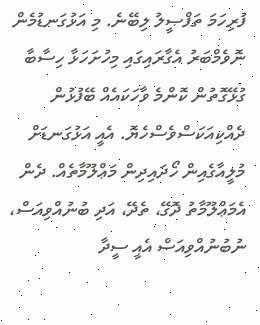ފުރިހަމަ ތަފްޞީލު ލިބޭނެ. މި އަޅުގަނޑުމެން ނޮވެމްބަރު އެގާރައިގައި މިހުށަހަޅާ ހިސާބާ ގުޅޭގޮތުން ކޮންމެ ވާހަކައެއް ބޭފުޅުން ދެއްކިއަކަސްވެސްހެޔޮ. އެއީ އަޅުގަނޑަށް މުލީއާގެއިން ހޯދައިދިން މަޢްލޫމާތެއް. ދެން އެމަޢްލޫމާތު ދޮގޭ، ތެދޭ، އަދި ބުނުއްވިއަސް، ނުބުނުއްވިއަސް އެއީ ސީދާ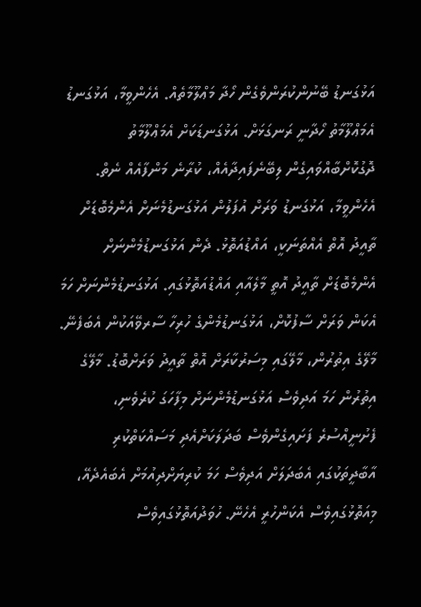އަޅުގަނޑު ބޭނުންކުރަންވެގެން ހޯދާ މަޢްލޫމާތެއް. އެހެންވީމާ، އަޅުގަނޑު އެމަޢްލޫމާތު ހޯދާނީ ރަނގަޅަށް. އަޅުގަނޑަކަށް އެމަޢްލޫމާތު ދޮގުކޮށްބާއްވައިގެން ލިބޭނެފައިދާއެއް، ކުރާނެ މަންފާއެއް ނެތް.
އެހެންވީމާ، އަޅުގަނޑު ވަރަށް އުފަލުން އަޅުގަނޑުމެނަށް އެންމެބޮޑަށް ތާއީދު އޮތް އެއްތަނަކީ، އައްޑުއަތޮޅު. ދެން އަޅުގަނޑުމެންނަށް އެންމެބޮޑަށް ތާއީދު އޮތީ މާލެއާއި އައްޑުއަތޮޅުގައި. އަޅުގަނޑުމެންނަށް ހަމަ އެކަން ވަރަށް ސާފުކޮށް، އަޅުގަނޑުމެންގެ ހުރިހާ ސާރވޭއަކުން އެބަފެނޭ. މާލޭގެ އިތުރުން، މާލޭގައި މިސަރުކާރަށް އޮތް ތާއީދު ވަރަށްބޮޑު. މާލޭގެ އިތުރުން ހަމަ އަދިވެސް އަޅުގަނޑުމެންނަށް މިފާހަގަ ކުރެވެނި، ފެށުނީއްސުރެ ފަށައިގެންވެސް ބަދަލަކަށްއެދި މަސައްކަތްކުރި އާބާދީތަކުގައި އެބަދަލަށް އަދިވެސް ހަމަ ކުރިޔަށްދިއުމަށް އެބައެދެއޭ، މިއަތޮޅުގައިވެސް އެކަންހުރީ އެހެނޭ. ހުވަދުއަތޮޅުގައިވެސް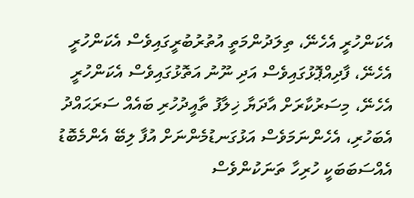އެކަންހުރީ އެހެނޭ، ތިލަދުންމަތީ އުތުރުބުރީގައިވެސް އެކަންހުރީ އެހެނޭ، ފާދިއްޕޮޅުގައިވެސް އަދި ނޫނު އަތޮޅުގައިވެސް އެކަންހުރީ އެހެނޭ، މިސަރުކާރަށް އާދަޔާ ޚިލާފު ތާއީދުހުރި ބައެއް ސަރަޙައްދު އެބަހުރި، އެހެންނަމަވެސް އަޅުގަނޑުމެންނަށް އުފާ ލިބޭ އެންމެބޮޑު އެއްސަބަބަކީ ހުރިހާ ތަނަކުންވެސް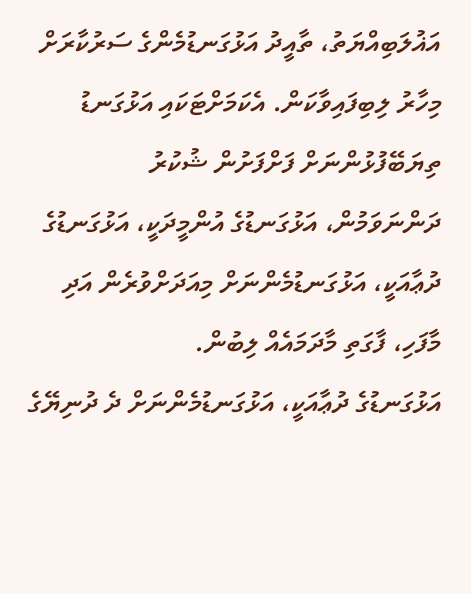އަޣުލަބިއްޔަތު، ތާއީދު އަޅުގަނޑުމެންގެ ސަރުކާރަށް މިހާރު ލިބިފައިވާކަން. އެކަމަށްޓަކައި އަޅުގަނޑު ތިޔަބޭފުޅުންނަށް ފަށްފަށުން ޝުކުރު ދަންނަވަމުން، އަޅުގަނޑުގެ އުންމީދަކީ، އަޅުގަނޑުގެ ދުޢާއަކީ، އަޅުގަނޑުމެންނަށް މިއަދަށްވުރެން އަދި މާފަހި، ފާގަތި މާދަމައެއް ލިބުން.
އަޅުގަނޑުގެ ދުޢާއަކީ، އަޅުގަނޑުމެންނަށް ދެ ދުނިޔޭގެ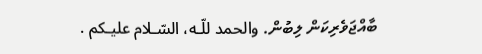ބާއްޖަވެރިކަން ލިބުން. والحمد للّـه، السّـلام عليـكم .